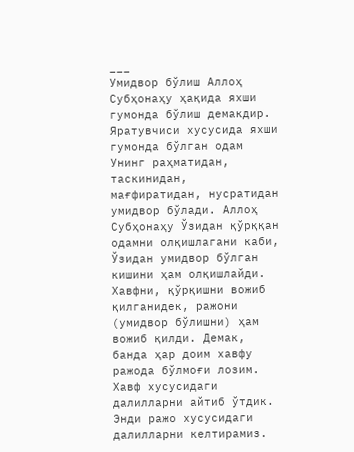___
Умидвор бўлиш Аллоҳ Субҳонаҳу ҳақида яхши гумонда бўлиш демакдир. Яратувчиси хусусида яхши гумонда бўлган одам Унинг раҳматидан, таскинидан, мағфиратидан, нусратидан умидвор бўлади. Аллоҳ Субҳонаҳу Ўзидан қўрққан одамни олқишлагани каби, Ўзидан умидвор бўлган кишини ҳам олқишлайди. Хавфни, қўрқишни вожиб қилганидек, ражони (умидвор бўлишни) ҳам вожиб қилди. Демак, банда ҳар доим хавфу ражода бўлмоғи лозим. Хавф хусусидаги далилларни айтиб ўтдик. Энди ражо хусусидаги далилларни келтирамиз.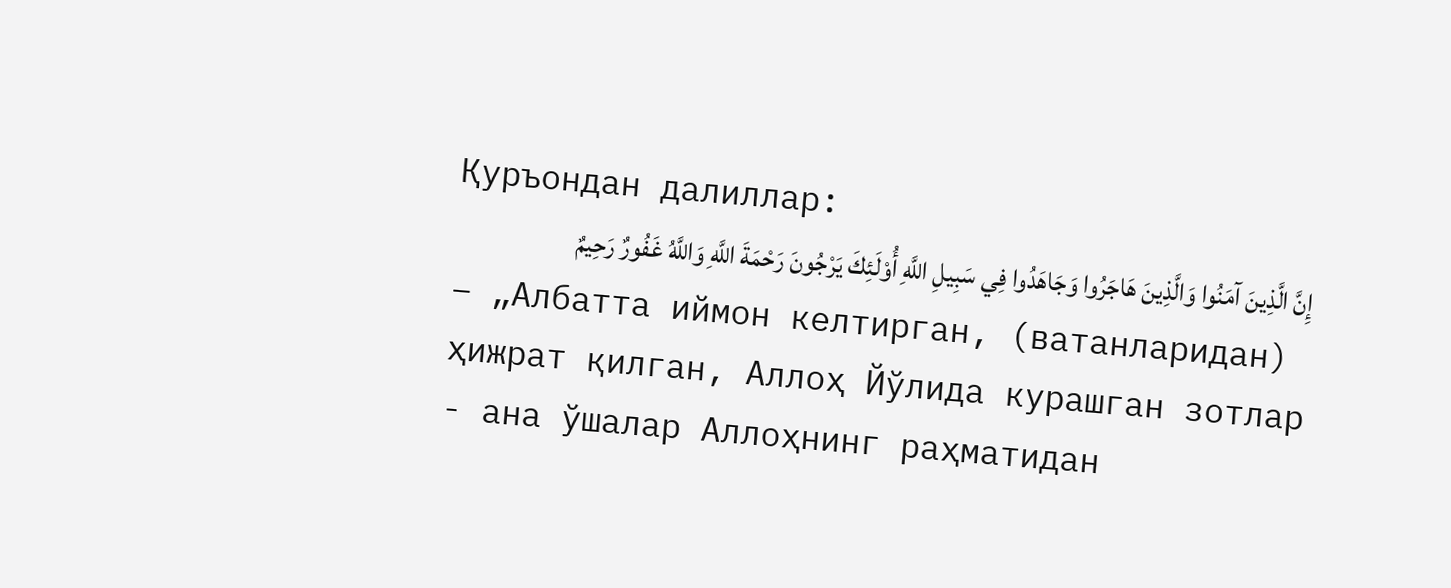Қуръондан далиллар:
إِنَّ الَّذِينَ آمَنُوا وَالَّذِينَ هَاجَرُوا وَجَاهَدُوا فِي سَبِيلِ اللَّهِ أُوْلَئِكَ يَرْجُونَ رَحْمَةَ اللَّهِ وَاللَّهُ غَفُورٌ رَحِيمٌ
– „Албатта иймон келтирган, (ватанларидан) ҳижрат қилган, Аллоҳ Йўлида курашган зотлар - ана ўшалар Аллоҳнинг раҳматидан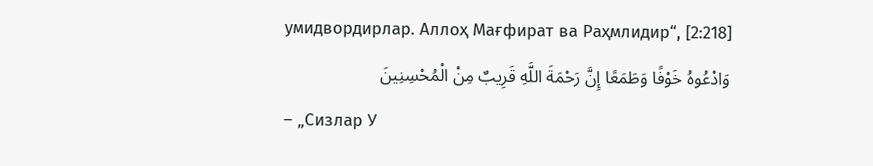умидвордирлар. Аллоҳ Мағфират ва Раҳмлидир“, [2:218]
وَادْعُوهُ خَوْفًا وَطَمَعًا إِنَّ رَحْمَةَ اللَّهِ قَرِيبٌ مِنْ الْمُحْسِنِينَ
– „Сизлар У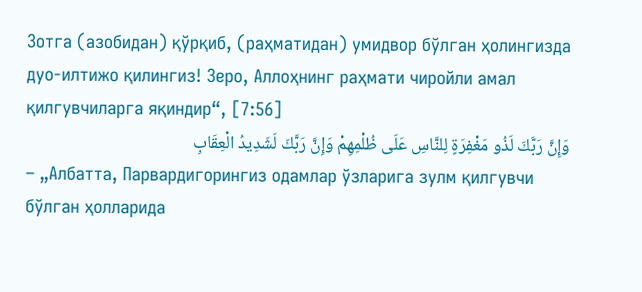Зотга (азобидан) қўрқиб, (раҳматидан) умидвор бўлган ҳолингизда дуо-илтижо қилингиз! Зеро, Аллоҳнинг раҳмати чиройли амал қилгувчиларга яқиндир“, [7:56]
وَإِنَّ رَبَّكَ لَذُو مَغْفِرَةٍ لِلنَّاسِ عَلَى ظُلْمِهِمْ وَإِنَّ رَبَّكَ لَشَدِيدُ الْعِقَابِ
– „Албатта, Парвардигорингиз одамлар ўзларига зулм қилгувчи бўлган ҳолларида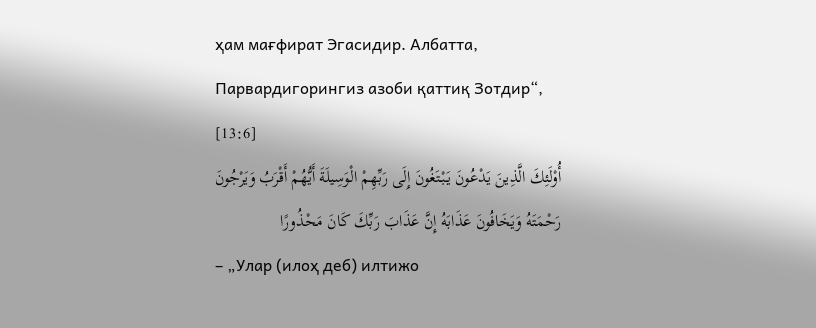ҳам мағфират Эгасидир. Албатта, Парвардигорингиз азоби қаттиқ Зотдир“, [13:6]
أُوْلَئِكَ الَّذِينَ يَدْعُونَ يَبْتَغُونَ إِلَى رَبِّهِمْ الْوَسِيلَةَ أَيُّهُمْ أَقْرَبُ وَيَرْجُونَ رَحْمَتَهُ وَيَخَافُونَ عَذَابَهُ إِنَّ عَذَابَ رَبِّكَ كَانَ مَحْذُورًا
– „Улар (илоҳ деб) илтижо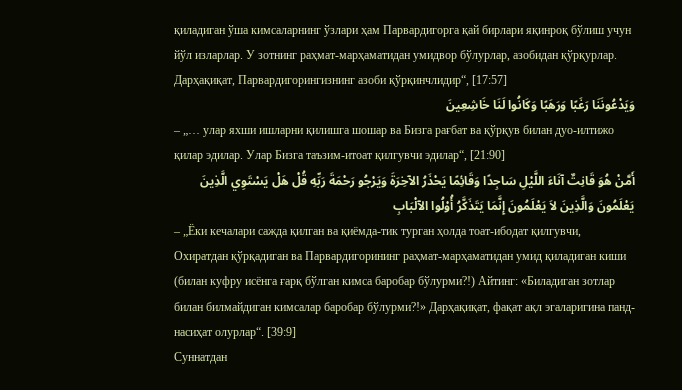қиладиган ўша кимсаларнинг ўзлари ҳам Парвардигорга қай бирлари яқинроқ бўлиш учун йўл изларлар. У зотнинг раҳмат-марҳаматидан умидвор бўлурлар, азобидан қўрқурлар. Дарҳақиқат, Парвардигорингизнинг азоби қўрқинчлидир“, [17:57]
وَيَدْعُونَنَا رَغَبًا وَرَهَبًا وَكَانُوا لَنَا خَاشِعِينَ
– „… улар яхши ишларни қилишга шошар ва Бизга рағбат ва қўрқув билан дуо-илтижо қилар эдилар. Улар Бизга таъзим-итоат қилгувчи эдилар“, [21:90]
أَمَّنْ هُوَ قَانِتٌ آنَاءَ اللَّيْلِ سَاجِدًا وَقَائِمًا يَحْذَرُ الآخِرَةَ وَيَرْجُو رَحْمَةَ رَبِّهِ قُلْ هَلْ يَسْتَوِي الَّذِينَ يَعْلَمُونَ وَالَّذِينَ لاَ يَعْلَمُونَ إِنَّمَا يَتَذَكَّرُ أُوْلُوا الآلْبَابِ
– „Ёки кечалари сажда қилган ва қиёмда-тик турган ҳолда тоат-ибодат қилгувчи, Охиратдан қўрқадиган ва Парвардигорининг раҳмат-марҳаматидан умид қиладиган киши (билан куфру исёнга ғарқ бўлган кимса баробар бўлурми?!) Айтинг: «Биладиган зотлар билан билмайдиган кимсалар баробар бўлурми?!» Дарҳақиқат, фақат ақл эгаларигина панд-насиҳат олурлар“. [39:9]
Суннатдан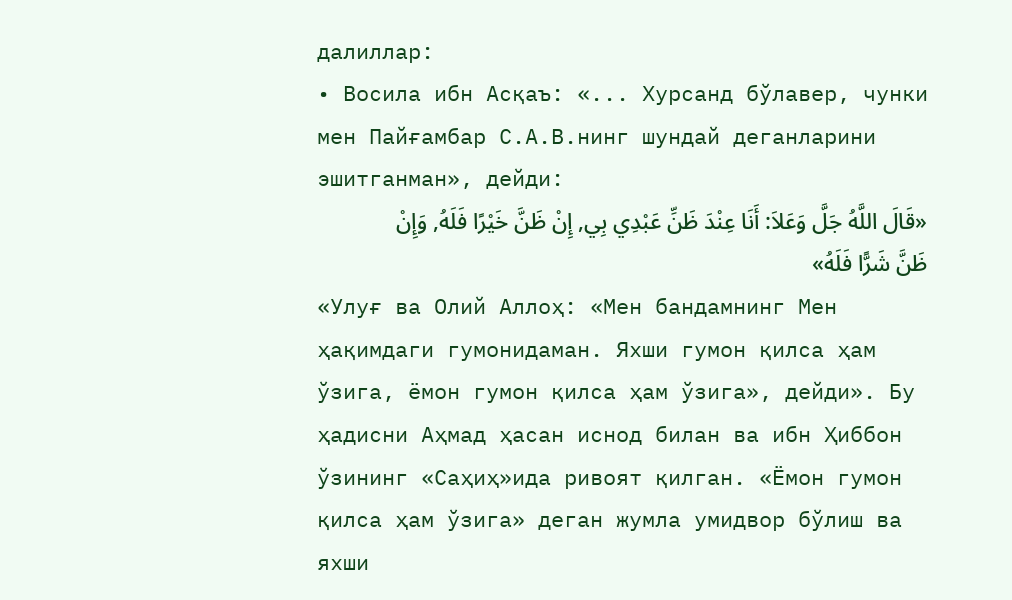далиллар:
• Восила ибн Асқаъ: «... Хурсанд бўлавер, чунки мен Пайғамбар С.А.В.нинг шундай деганларини эшитганман», дейди:
«قَالَ اللَّهُ جَلَّ وَعَلاَ: أَنَا عِنْدَ ظَنِّ عَبْدِي بِي, إِنْ ظَنَّ خَيْرًا فَلَهُ, وَإِنْ ظَنَّ شَرًّا فَلَهُ»
«Улуғ ва Олий Аллоҳ: «Мен бандамнинг Мен ҳақимдаги гумонидаман. Яхши гумон қилса ҳам ўзига, ёмон гумон қилса ҳам ўзига», дейди». Бу ҳадисни Аҳмад ҳасан иснод билан ва ибн Ҳиббон ўзининг «Саҳиҳ»ида ривоят қилган. «Ёмон гумон қилса ҳам ўзига» деган жумла умидвор бўлиш ва яхши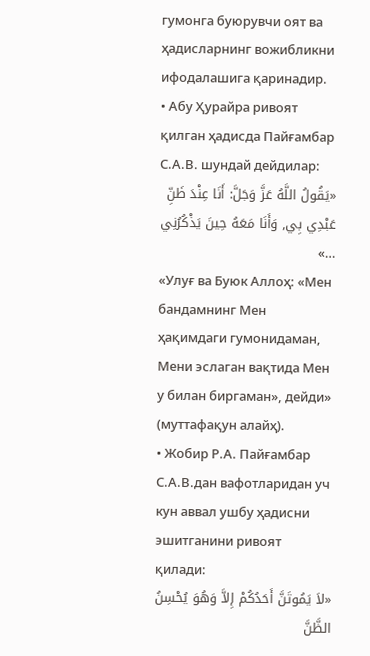гумонга буюрувчи оят ва ҳадисларнинг вожибликни ифодалашига қаринадир.
• Абу Ҳурайра ривоят қилган ҳадисда Пайғамбар С.А.В. шундай дейдилар:
«يَقُولُ اللَّهُ عَزَّ وَجَلَّ: أَنَا عِنْدَ ظَنِّ عَبْدِي بِي, وَأَنَا مَعَهُ حِينَ يَذْكُرُنِي …»
«Улуғ ва Буюк Аллоҳ: «Мен бандамнинг Мен ҳақимдаги гумонидаман, Мени эслаган вақтида Мен у билан биргаман», дейди» (муттафақун алайҳ).
• Жобир Р.А. Пайғамбар С.А.В.дан вафотларидан уч кун аввал ушбу ҳадисни эшитганини ривоят қилади:
«لاَ يَمُوتَنَّ أَحَدُكُمْ إِلاَّ وَهُوَ يُحْسِنُ الظَّنَّ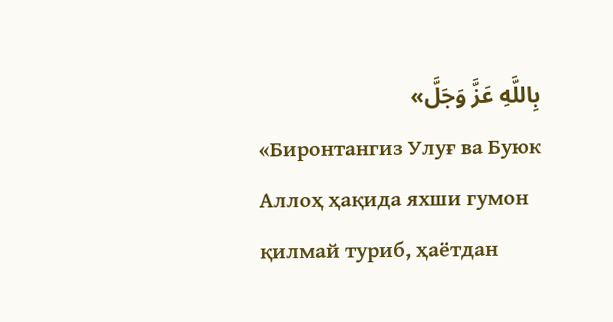بِاللَّهِ عَزَّ وَجَلَّ»
«Биронтангиз Улуғ ва Буюк Аллоҳ ҳақида яхши гумон қилмай туриб, ҳаётдан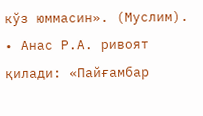кўз юммасин». (Муслим).
• Анас Р.А. ривоят қилади: «Пайғамбар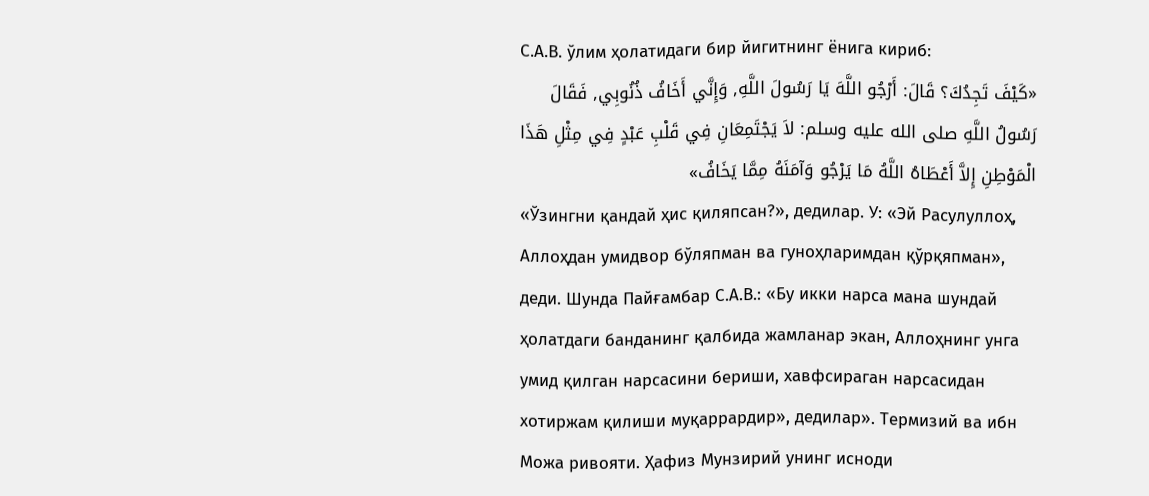С.А.В. ўлим ҳолатидаги бир йигитнинг ёнига кириб:
«كَيْفَ تَجِدُكَ؟ قَالَ: أَرْجُو اللَّهَ يَا رَسُولَ اللَّهِ, وَإِنَّي أَخَافُ ذُنُوبِي, فَقَالَ رَسُولُ اللَّهِ صلى الله عليه وسلم: لاَ يَجْتَمِعَانِ فِي قَلْبِ عَبْدٍ فِي مِثْلِ هَذَا الْمَوْطِنِ إِلاَّ أَعْطَاهُ اللَّهُ مَا يَرْجُو وَآمَنَهُ مِمَّا يَخَافُ»
«Ўзингни қандай ҳис қиляпсан?», дедилар. У: «Эй Расулуллоҳ, Аллоҳдан умидвор бўляпман ва гуноҳларимдан қўрқяпман», деди. Шунда Пайғамбар С.А.В.: «Бу икки нарса мана шундай ҳолатдаги банданинг қалбида жамланар экан, Аллоҳнинг унга умид қилган нарсасини бериши, хавфсираган нарсасидан хотиржам қилиши муқаррардир», дедилар». Термизий ва ибн Можа ривояти. Ҳафиз Мунзирий унинг исноди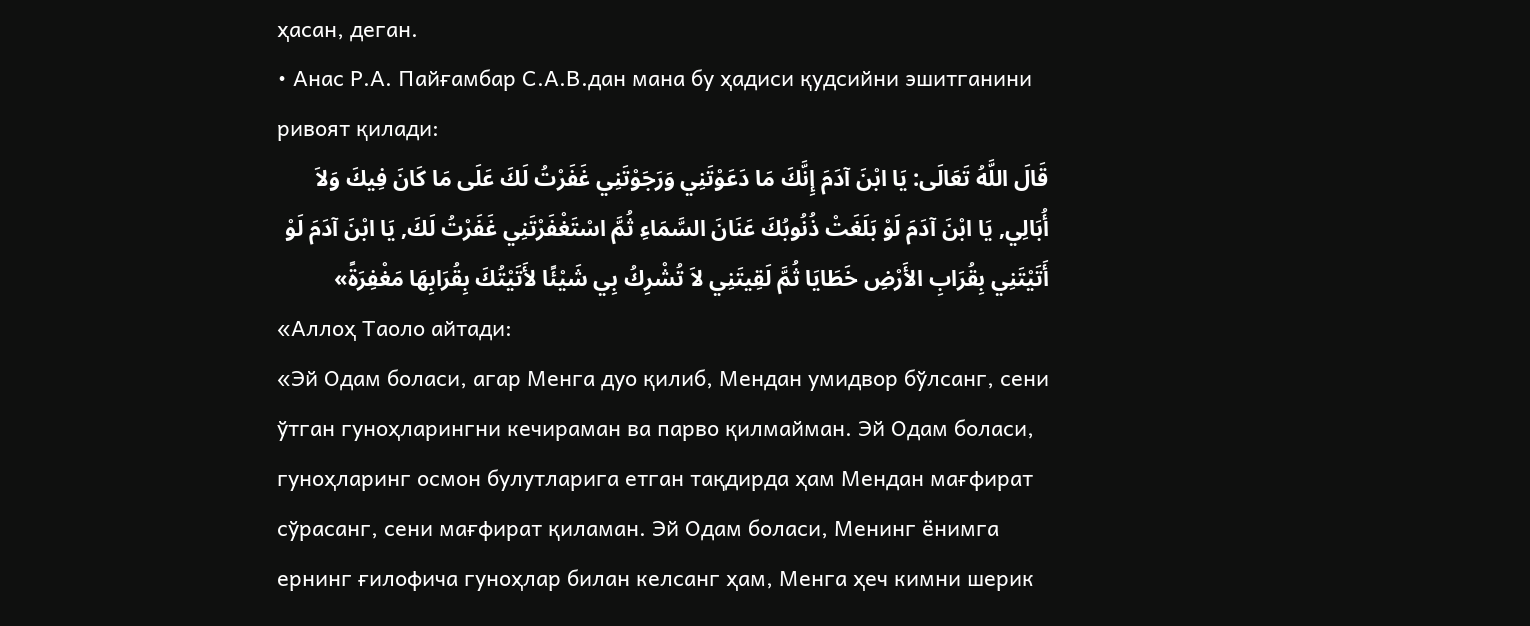ҳасан, деган.
• Анас Р.А. Пайғамбар С.А.В.дан мана бу ҳадиси қудсийни эшитганини ривоят қилади:
قَالَ اللَّهُ تَعَالَى: يَا ابْنَ آدَمَ إِنَّكَ مَا دَعَوْتَنِي وَرَجَوْتَنِي غَفَرْتُ لَكَ عَلَى مَا كَانَ فِيكَ وَلاَ أُبَالِي, يَا ابْنَ آدَمَ لَوْ بَلَغَتْ ذُنُوبُكَ عَنَانَ السَّمَاءِ ثُمَّ اسْتَغْفَرْتَنِي غَفَرْتُ لَكَ, يَا ابْنَ آدَمَ لَوْ أَتَيْتَنِي بِقُرَابِ الأَرْضِ خَطَايَا ثُمَّ لَقِيتَنِي لاَ تُشْرِكُ بِي شَيْئًا لأَتَيْتُكَ بِقُرَابِهَا مَغْفِرَةً»
«Аллоҳ Таоло айтади:
«Эй Одам боласи, агар Менга дуо қилиб, Мендан умидвор бўлсанг, сени ўтган гуноҳларингни кечираман ва парво қилмайман. Эй Одам боласи, гуноҳларинг осмон булутларига етган тақдирда ҳам Мендан мағфират сўрасанг, сени мағфират қиламан. Эй Одам боласи, Менинг ёнимга ернинг ғилофича гуноҳлар билан келсанг ҳам, Менга ҳеч кимни шерик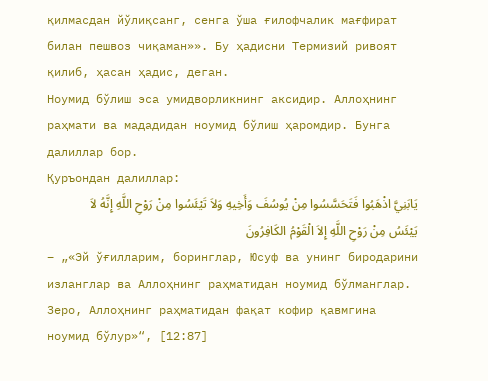қилмасдан йўлиқсанг, сенга ўша ғилофчалик мағфират билан пешвоз чиқаман»». Бу ҳадисни Термизий ривоят қилиб, ҳасан ҳадис, деган.
Ноумид бўлиш эса умидворликнинг аксидир. Аллоҳнинг раҳмати ва мададидан ноумид бўлиш ҳаромдир. Бунга далиллар бор.
Қуръондан далиллар:
يَابَنِيَّ اذْهَبُوا فَتَحَسَّسُوا مِنْ يُوسُفَ وَأَخِيهِ وَلاَ تَيْئَسُوا مِنْ رَوْحِ اللَّهِ إِنَّهُ لاَ يَيْئَسُ مِنْ رَوْحِ اللَّهِ إِلاَ الْقَوْمُ الكَافِرُونَ
– „«Эй ўғилларим, боринглар, Юсуф ва унинг биродарини изланглар ва Аллоҳнинг раҳматидан ноумид бўлманглар. Зеро, Аллоҳнинг раҳматидан фақат кофир қавмгина ноумид бўлур»“, [12:87]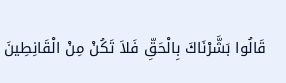قَالُوا بَشَّرْنَاكَ بِالْحَقِّ فَلاَ تَكُنْ مِنْ الْقَانِطِينَ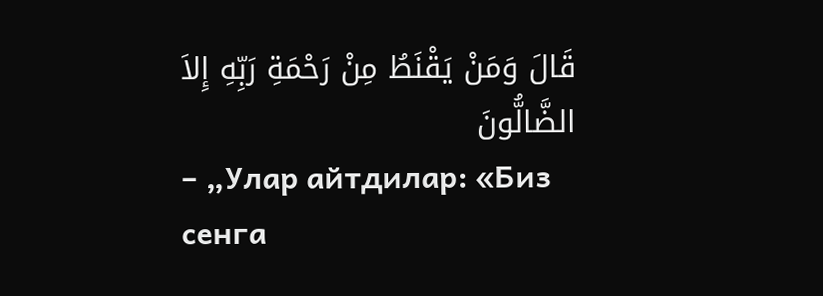قَالَ وَمَنْ يَقْنَطُ مِنْ رَحْمَةِ رَبِّهِ إِلاَ الضَّالُّونَ
– „Улар айтдилар: «Биз сенга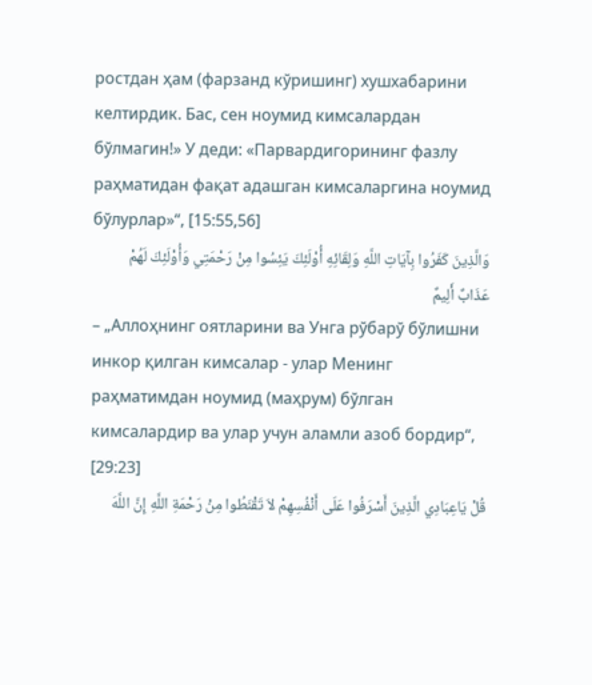ростдан ҳам (фарзанд кўришинг) хушхабарини келтирдик. Бас, сен ноумид кимсалардан бўлмагин!» У деди: «Парвардигорининг фазлу раҳматидан фақат адашган кимсаларгина ноумид бўлурлар»“, [15:55,56]
وَالَّذِينَ كَفَرُوا بِآيَاتِ اللَّهِ وَلِقَائِهِ أُوْلَئِكَ يَئِسُوا مِنْ رَحْمَتِي وَأُوْلَئِكَ لَهُمْ عَذَابٌ أَلِيمٌ
– „Аллоҳнинг оятларини ва Унга рўбарў бўлишни инкор қилган кимсалар - улар Менинг раҳматимдан ноумид (маҳрум) бўлган кимсалардир ва улар учун аламли азоб бордир“, [29:23]
قُلْ يَاعِبَادِي الَّذِينَ أَسْرَفُوا عَلَى أَنْفُسِهِمْ لاَ تَقْنَطُوا مِنْ رَحْمَةِ اللَّهِ إِنَّ اللَّهَ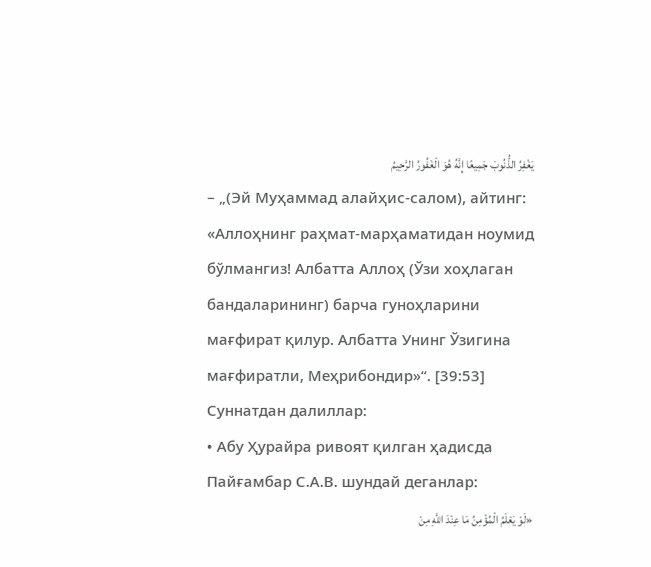يَغْفِرُ الذُّنُوبَ جَمِيعًا إِنَّهُ هُوَ الْغَفُورُ الرَّحِيمُ
– „(Эй Муҳаммад алайҳис-салом), айтинг: «Аллоҳнинг раҳмат-марҳаматидан ноумид бўлмангиз! Албатта Аллоҳ (Ўзи хоҳлаган бандаларининг) барча гуноҳларини мағфират қилур. Албатта Унинг Ўзигина мағфиратли, Меҳрибондир»“. [39:53]
Суннатдан далиллар:
• Абу Ҳурайра ривоят қилган ҳадисда Пайғамбар С.А.В. шундай деганлар:
«لَوْ يَعْلَمُ الْمُؤْمِنُ مَا عِنْدَ اللَّهِ مِنْ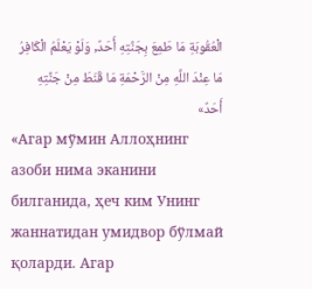الْعُقُوبَةِ مَا طَمِعَ بِجَنَّتِهِ أَحَدٌ, وَلَوْ يَعْلَمُ الْكَافِرُ مَا عِنْدَ اللَّهِ مِنْ الرَّحْمَةِ مَا قَنَطَ مِنْ جَنَّتِهِ أَحَدٌ»
«Агар мўмин Аллоҳнинг азоби нима эканини билганида, ҳеч ким Унинг жаннатидан умидвор бўлмай қоларди. Агар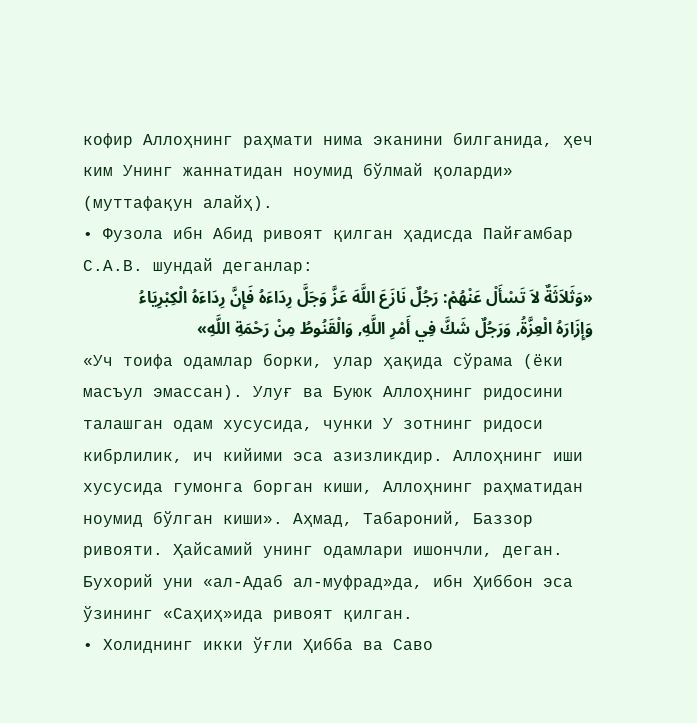кофир Аллоҳнинг раҳмати нима эканини билганида, ҳеч ким Унинг жаннатидан ноумид бўлмай қоларди» (муттафақун алайҳ).
• Фузола ибн Абид ривоят қилган ҳадисда Пайғамбар С.А.В. шундай деганлар:
«وَثَلاَثَةٌ لاَ تَسْأَلْ عَنْهُمْ: رَجُلٌ نَازَعَ اللَّهَ عَزَّ وَجَلَّ رِدَاءَهُ فَإِنَّ رِدَاءَهُ الْكِبْرِيَاءُ وَإِزَارَهُ الْعِزَّةُ, وَرَجُلٌ شَكَّ فِي أَمْرِ اللَّهِ, وَالْقَنُوطُ مِنْ رَحْمَةِ اللَّهِ»
«Уч тоифа одамлар борки, улар ҳақида сўрама (ёки масъул эмассан). Улуғ ва Буюк Аллоҳнинг ридосини талашган одам хусусида, чунки У зотнинг ридоси кибрлилик, ич кийими эса азизликдир. Аллоҳнинг иши хусусида гумонга борган киши, Аллоҳнинг раҳматидан ноумид бўлган киши». Аҳмад, Табароний, Баззор ривояти. Ҳайсамий унинг одамлари ишончли, деган. Бухорий уни «ал-Адаб ал-муфрад»да, ибн Ҳиббон эса ўзининг «Саҳиҳ»ида ривоят қилган.
• Холиднинг икки ўғли Ҳибба ва Саво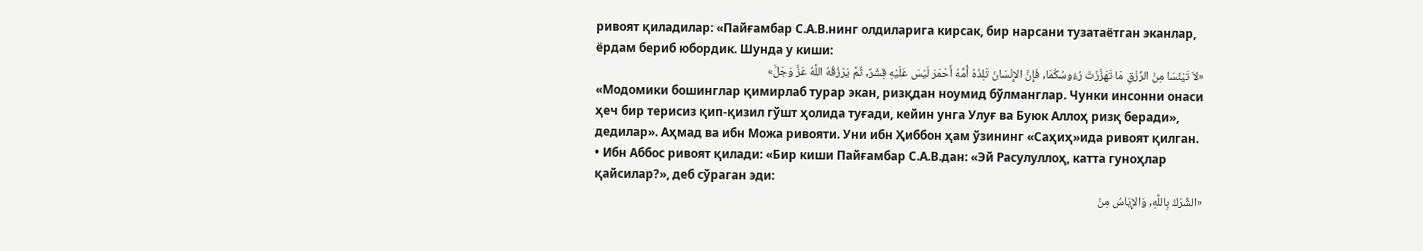ривоят қиладилар: «Пайғамбар С.А.В.нинг олдиларига кирсак, бир нарсани тузатаётган эканлар, ёрдам бериб юбордик. Шунда у киши:
«لاَ تَيْئَسَا مِنْ الرِّزْقِ مَا تَهَزَّزَتْ رُءُوسُكُمَا, فَإِنَّ الإِنْسَانَ تَلِدُهُ أُمُّهُ أَحْمَرَ لَيْسَ عَلَيْهِ قِشْرٌ, ثُمَّ يَرْزُقُهُ اللَّهُ عَزَّ وَجَلَّ»
«Модомики бошинглар қимирлаб турар экан, ризқдан ноумид бўлманглар. Чунки инсонни онаси ҳеч бир терисиз қип-қизил гўшт ҳолида туғади, кейин унга Улуғ ва Буюк Аллоҳ ризқ беради», дедилар». Аҳмад ва ибн Можа ривояти. Уни ибн Ҳиббон ҳам ўзининг «Саҳиҳ»ида ривоят қилган.
• Ибн Аббос ривоят қилади: «Бир киши Пайғамбар С.А.В.дан: «Эй Расулуллоҳ, катта гуноҳлар қайсилар?», деб сўраган эди:
«الشِّرْكُ بِاللَّهِ, وَالإِيَاسُ مِنْ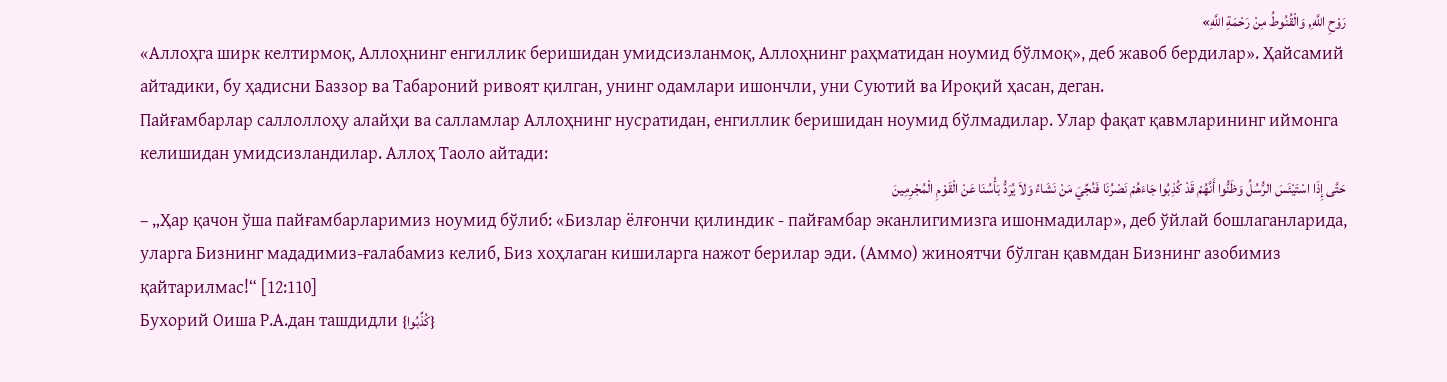رَوْحِ اللَّهِ, وَالْقُنُوطُ مِنْ رَحْمَةِ اللَّهِ»
«Аллоҳга ширк келтирмоқ, Аллоҳнинг енгиллик беришидан умидсизланмоқ, Аллоҳнинг раҳматидан ноумид бўлмоқ», деб жавоб бердилар». Ҳайсамий айтадики, бу ҳадисни Баззор ва Табароний ривоят қилган, унинг одамлари ишончли, уни Суютий ва Ироқий ҳасан, деган.
Пайғамбарлар саллоллоҳу алайҳи ва салламлар Аллоҳнинг нусратидан, енгиллик беришидан ноумид бўлмадилар. Улар фақат қавмларининг иймонга келишидан умидсизландилар. Аллоҳ Таоло айтади:
حَتَّى إِذَا اسْتَيْئَسَ الرُّسُلُ وَظَنُّوا أَنَّهُمْ قَدْ كُذِبُوا جَاءَهُمْ نَصْرُنَا فَنُجِّيَ مَنْ نَشَاءُ وَلاَ يُرَدُّ بَأْسُنَا عَنْ الْقَوْمِ الْمُجْرِمِينَ
– „Ҳар қачон ўша пайғамбарларимиз ноумид бўлиб: «Бизлар ёлғончи қилиндик - пайғамбар эканлигимизга ишонмадилар», деб ўйлай бошлаганларида, уларга Бизнинг мададимиз-ғалабамиз келиб, Биз хоҳлаган кишиларга нажот берилар эди. (Аммо) жиноятчи бўлган қавмдан Бизнинг азобимиз қайтарилмас!“ [12:110]
Бухорий Оиша Р.А.дан ташдидли {كُذِّبُوا}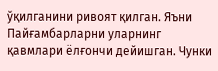ўқилганини ривоят қилган. Яъни Пайғамбарларни уларнинг қавмлари ёлғончи дейишган. Чунки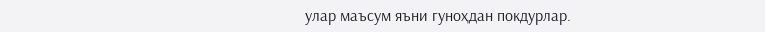улар маъсум яъни гуноҳдан покдурлар.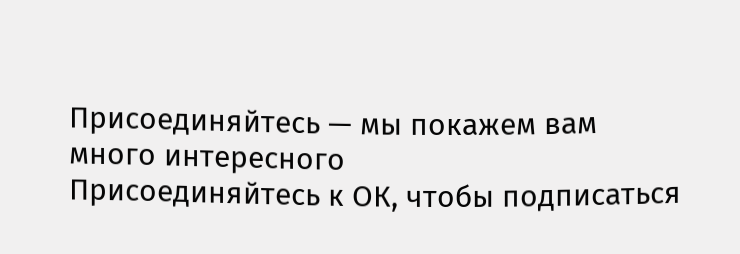Присоединяйтесь — мы покажем вам много интересного
Присоединяйтесь к ОК, чтобы подписаться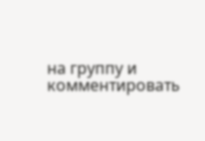на группу и комментировать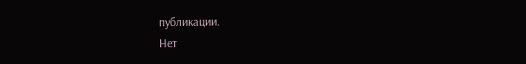публикации.
Нет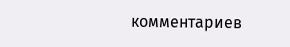комментариев